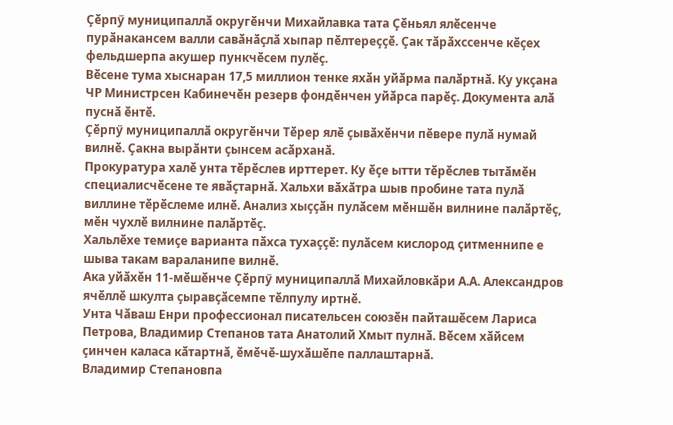Ҫӗрпӳ муниципаллӑ округӗнчи Михайлавка тата Ҫӗньял ялӗсенче пурӑнакансем валли савӑнӑҫлӑ хыпар пӗлтереҫҫӗ. Ҫак тӑрӑхссенче кӗҫех фельдшерпа акушер пункчӗсем пулӗҫ.
Вӗсене тума хыснаран 17,5 миллион тенке яхӑн уйӑрма палӑртнӑ. Ку укҫана ЧР Министрсен Кабинечӗн резерв фондӗнчен уйӑрса парӗҫ. Документа алӑ пуснӑ ӗнтӗ.
Ҫӗрпӳ муниципаллӑ округӗнчи Тӗрер ялӗ ҫывӑхӗнчи пӗвере пулӑ нумай вилнӗ. Ҫакна вырӑнти ҫынсем асӑрханӑ.
Прокуратура халӗ унта тӗрӗслев ирттерет. Ку ӗҫе ытти тӗрӗслев тытӑмӗн специалисчӗсене те явӑҫтарнӑ. Хальхи вӑхӑтра шыв пробине тата пулӑ виллине тӗрӗслеме илнӗ. Анализ хыҫҫӑн пулӑсем мӗншӗн вилнине палӑртӗҫ, мӗн чухлӗ вилнине палӑртӗҫ.
Хальлӗхе темиҫе варианта пӑхса тухаҫҫӗ: пулӑсем кислород ҫитменнипе е шыва такам вараланипе вилнӗ.
Ака уйӑхӗн 11-мӗшӗнче Ҫӗрпӳ муниципаллӑ Михайловкӑри А.А. Александров ячӗллӗ шкулта ҫыравҫӑсемпе тӗлпулу иртнӗ.
Унта Чӑваш Енри профессионал писательсен союзӗн пайташӗсем Лариса Петрова, Владимир Степанов тата Анатолий Хмыт пулнӑ. Вӗсем хӑйсем ҫинчен каласа кӑтартнӑ, ӗмӗчӗ-шухӑшӗпе паллаштарнӑ.
Владимир Степановпа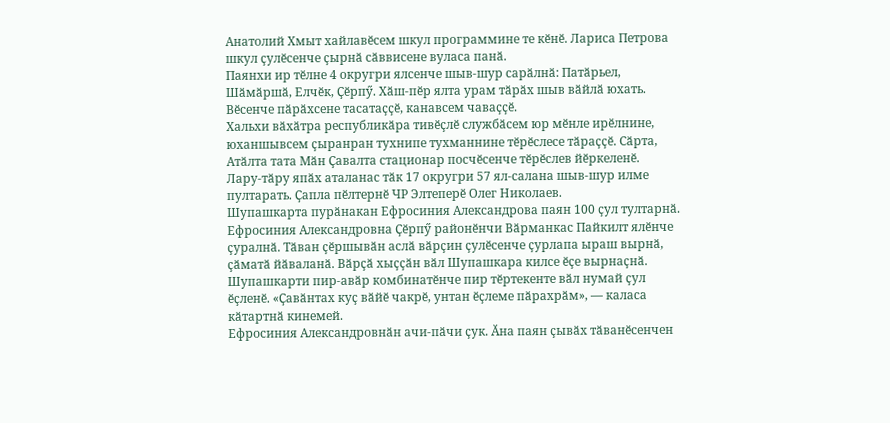Анатолий Хмыт хайлавӗсем шкул программине те кӗнӗ. Лариса Петрова шкул ҫулӗсенче ҫырнӑ сӑввисене вуласа панӑ.
Паянхи ир тӗлне 4 округри ялсенче шыв-шур сарӑлнӑ: Патӑрьел, Шӑмӑршӑ, Елчӗк, Ҫӗрпӳ. Хӑш-пӗр ялта урам тӑрӑх шыв вӑйлӑ юхать. Вӗсенче пӑрӑхсене тасатаҫҫӗ, канавсем чаваҫҫӗ.
Хальхи вӑхӑтра республикӑра тивӗҫлӗ службӑсем юр мӗнле ирӗлнине, юханшывсем ҫыранран тухнипе тухманнине тӗрӗслесе тӑраҫҫӗ. Сӑрта, Атӑлта тата Мӑн Ҫавалта стационар посчӗсенче тӗрӗслев йӗркеленӗ.
Лару-тӑру япӑх аталанас тӑк 17 округри 57 ял-салана шыв-шур илме пултарать. Ҫапла пӗлтернӗ ЧР Элтеперӗ Олег Николаев.
Шупашкарта пурӑнакан Ефросиния Александрова паян 100 ҫул тултарнӑ.
Ефросиния Александровна Ҫӗрпӳ районӗнчи Вӑрманкас Пайкилт ялӗнче ҫуралнӑ. Тӑван ҫӗршывӑн аслӑ вӑрҫин ҫулӗсенче ҫурлапа ыраш вырнӑ, ҫӑматӑ йӑваланӑ. Вӑрҫӑ хыҫҫӑн вӑл Шупашкара килсе ӗҫе вырнаҫнӑ.
Шупашкарти пир-авӑр комбинатӗнче пир тӗртекенте вӑл нумай ҫул ӗҫленӗ. «Ҫавӑнтах куҫ вӑйӗ чакрӗ, унтан ӗҫлеме пӑрахрӑм», — каласа кӑтартнӑ кинемей.
Ефросиния Александровнӑн ачи-пӑчи ҫук. Ӑна паян ҫывӑх тӑванӗсенчен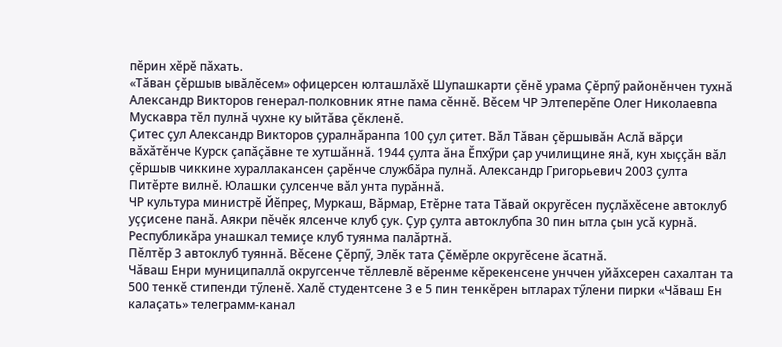пӗрин хӗрӗ пӑхать.
«Тӑван ҫӗршыв ывӑлӗсем» офицерсен юлташлӑхӗ Шупашкарти ҫӗнӗ урама Ҫӗрпӳ районӗнчен тухнӑ Александр Викторов генерал-полковник ятне пама сӗннӗ. Вӗсем ЧР Элтеперӗпе Олег Николаевпа Мускавра тӗл пулнӑ чухне ку ыйтӑва ҫӗкленӗ.
Ҫитес ҫул Александр Викторов ҫуралнӑранпа 100 ҫул ҫитет. Вӑл Тӑван ҫӗршывӑн Аслӑ вӑрҫи вӑхӑтӗнче Курск ҫапӑҫӑвне те хутшӑннӑ. 1944 ҫулта ӑна Ӗпхӳри ҫар училищине янӑ, кун хыҫҫӑн вӑл ҫӗршыв чиккине хураллакансен ҫарӗнче службӑра пулнӑ. Александр Григорьевич 2003 ҫулта Питӗрте вилнӗ. Юлашки ҫулсенче вӑл унта пурӑннӑ.
ЧР культура министрӗ Йӗпреҫ, Муркаш, Вӑрмар, Етӗрне тата Тӑвай округӗсен пуҫлӑхӗсене автоклуб уҫҫисене панӑ. Аякри пӗчӗк ялсенче клуб ҫук. Ҫур ҫулта автоклубпа 30 пин ытла ҫын усӑ курнӑ.
Республикӑра унашкал темиҫе клуб туянма палӑртнӑ.
Пӗлтӗр 3 автоклуб туяннӑ. Вӗсене Ҫӗрпӳ, Элӗк тата Ҫӗмӗрле округӗсене ӑсатнӑ.
Чӑваш Енри муниципаллӑ округсенче тӗллевлӗ вӗренме кӗрекенсене унччен уйӑхсерен сахалтан та 500 тенкӗ стипенди тӳленӗ. Халӗ студентсене 3 е 5 пин тенкӗрен ытларах тӳлени пирки «Чӑваш Ен калаҫать» телеграмм-канал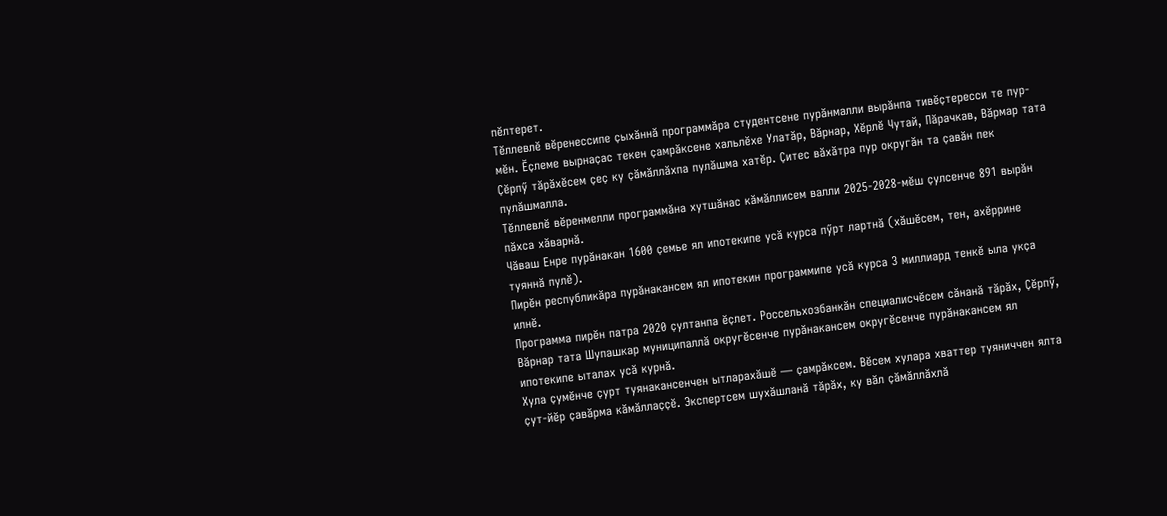пӗлтерет.
Тӗллевлӗ вӗренессипе ҫыхӑннӑ программӑра студентсене пурӑнмалли вырӑнпа тивӗҫтересси те пур-мӗн. Ӗҫлеме вырнаҫас текен ҫамрӑксене хальлӗхе Улатӑр, Вӑрнар, Хӗрлӗ Чутай, Пӑрачкав, Вӑрмар тата Ҫӗрпӳ тӑрӑхӗсем ҫеҫ ку ҫӑмӑллӑхпа пулӑшма хатӗр. Ҫитес вӑхӑтра пур округӑн та ҫавӑн пек пулӑшмалла.
Тӗллевлӗ вӗренмелли программӑна хутшӑнас кӑмӑллисем валли 2025-2028-мӗш ҫулсенче 891 вырӑн пӑхса хӑварнӑ.
Чӑваш Енре пурӑнакан 1600 ҫемье ял ипотекипе усӑ курса пӳрт лартнӑ (хӑшӗсем, тен, ахӗррине туяннӑ пулӗ).
Пирӗн республикӑра пурӑнакансем ял ипотекин программипе усӑ курса 3 миллиард тенкӗ ыла укҫа илнӗ.
Программа пирӗн патра 2020 ҫултанпа ӗҫлет. Россельхозбанкӑн специалисчӗсем сӑнанӑ тӑрӑх, Ҫӗрпӳ, Вӑрнар тата Шупашкар муниципаллӑ округӗсенче пурӑнакансем округӗсенче пурӑнакансем ял ипотекипе ыталах усӑ курнӑ.
Хула ҫумӗнче ҫурт туянакансенчен ытларахӑшӗ — ҫамрӑксем. Вӗсем хулара хваттер туяниччен ялта ҫут-йӗр ҫавӑрма кӑмӑллаҫҫӗ. Экспертсем шухӑшланӑ тӑрӑх, ку вӑл ҫӑмӑллӑхлӑ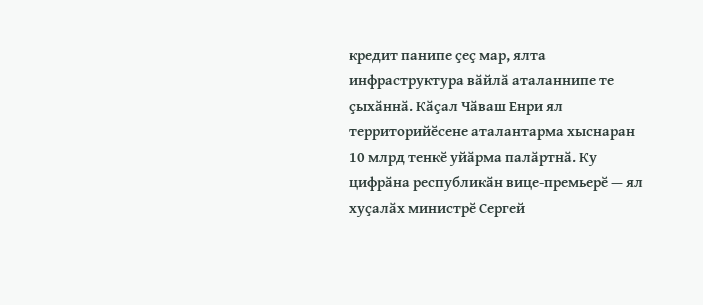кредит панипе ҫеҫ мар, ялта инфраструктура вӑйлӑ аталаннипе те ҫыхӑннӑ. Кӑҫал Чӑваш Енри ял территорийӗсене аталантарма хыснаран 10 млрд тенкӗ уйӑрма палӑртнӑ. Ку цифрӑна республикӑн вице-премьерӗ — ял хуҫалӑх министрӗ Сергей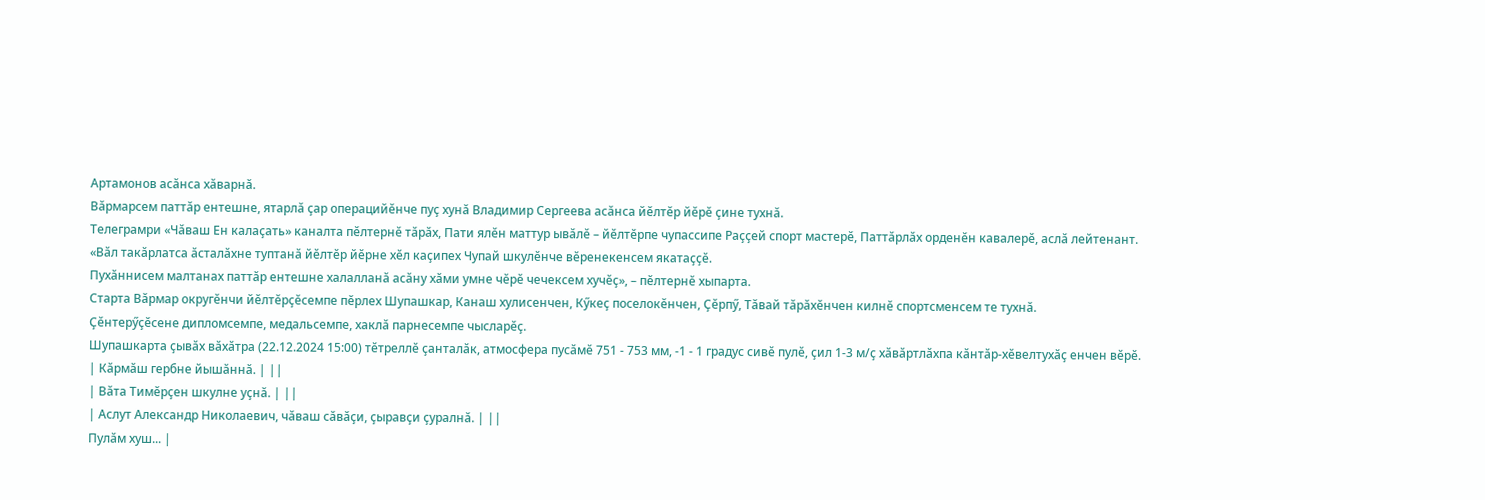Артамонов асӑнса хӑварнӑ.
Вӑрмарсем паттӑр ентешне, ятарлӑ ҫар операцийӗнче пуҫ хунӑ Владимир Сергеева асӑнса йӗлтӗр йӗрӗ ҫине тухнӑ.
Телеграмри «Чӑваш Ен калаҫать» каналта пӗлтернӗ тӑрӑх, Пати ялӗн маттур ывӑлӗ – йӗлтӗрпе чупассипе Раҫҫей спорт мастерӗ, Паттӑрлӑх орденӗн кавалерӗ, аслӑ лейтенант.
«Вӑл такӑрлатса ӑсталӑхне туптанӑ йӗлтӗр йӗрне хӗл каҫипех Чупай шкулӗнче вӗренекенсем якатаҫҫӗ.
Пухӑннисем малтанах паттӑр ентешне халалланӑ асӑну хӑми умне чӗрӗ чечексем хучӗҫ», – пӗлтернӗ хыпарта.
Старта Вӑрмар округӗнчи йӗлтӗрҫӗсемпе пӗрлех Шупашкар, Канаш хулисенчен, Кӳкеҫ поселокӗнчен, Ҫӗрпӳ, Тӑвай тӑрӑхӗнчен килнӗ спортсменсем те тухнӑ.
Ҫӗнтерӳҫӗсене дипломсемпе, медальсемпе, хаклӑ парнесемпе чысларӗҫ.
Шупашкарта ҫывӑх вӑхӑтра (22.12.2024 15:00) тӗтреллӗ ҫанталӑк, атмосфера пусӑмӗ 751 - 753 мм, -1 - 1 градус сивӗ пулӗ, ҫил 1-3 м/ҫ хӑвӑртлӑхпа кӑнтӑр-хӗвелтухӑҫ енчен вӗрӗ.
| Кӑрмӑш гербне йышӑннӑ. | ||
| Вӑта Тимӗрҫен шкулне уҫнӑ. | ||
| Аслут Александр Николаевич, чӑваш сӑвӑҫи, ҫыравҫи ҫуралнӑ. | ||
Пулӑм хуш... |